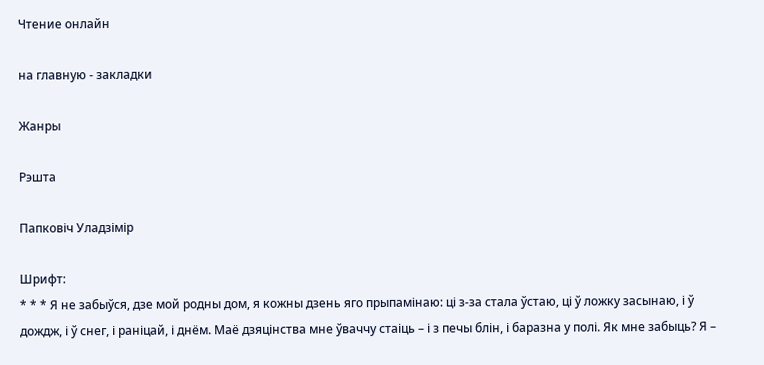Чтение онлайн

на главную - закладки

Жанры

Рэшта

Папковіч Уладзімір

Шрифт:
* * * Я не забыўся, дзе мой родны дом, я кожны дзень яго прыпамінаю: ці з-за стала ўстаю, ці ў ложку засынаю, і ў дождж, і ў снег, і раніцай, і днём. Маё дзяцінства мне ўваччу стаіць – і з печы блін, і баразна у полі. Як мне забыць? Я –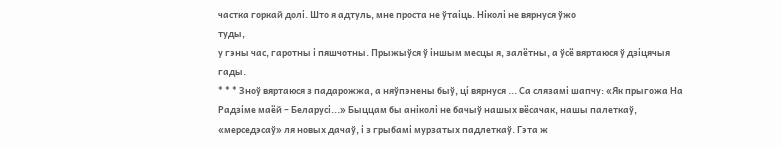частка горкай долі. Што я адтуль, мне проста не ўтаіць. Ніколі не вярнуся ўжо
туды,
у гэны час, гаротны і пяшчотны. Прыжыўся ў іншым месцы я, залётны, а ўсё вяртаюся ў дзіцячыя гады.
* * * Зноў вяртаюся з падарожжа, а няўпэнены быў, ці вярнуся ... Са слязамі шапчу: «Як прыгожа На Радзіме маёй – Беларусі...» Быццам бы аніколі не бачыў нашых вёсачак, нашы палеткаў, «мерседэсаў» ля новых дачаў, і з грыбамі мурзатых падлеткаў. Гэта ж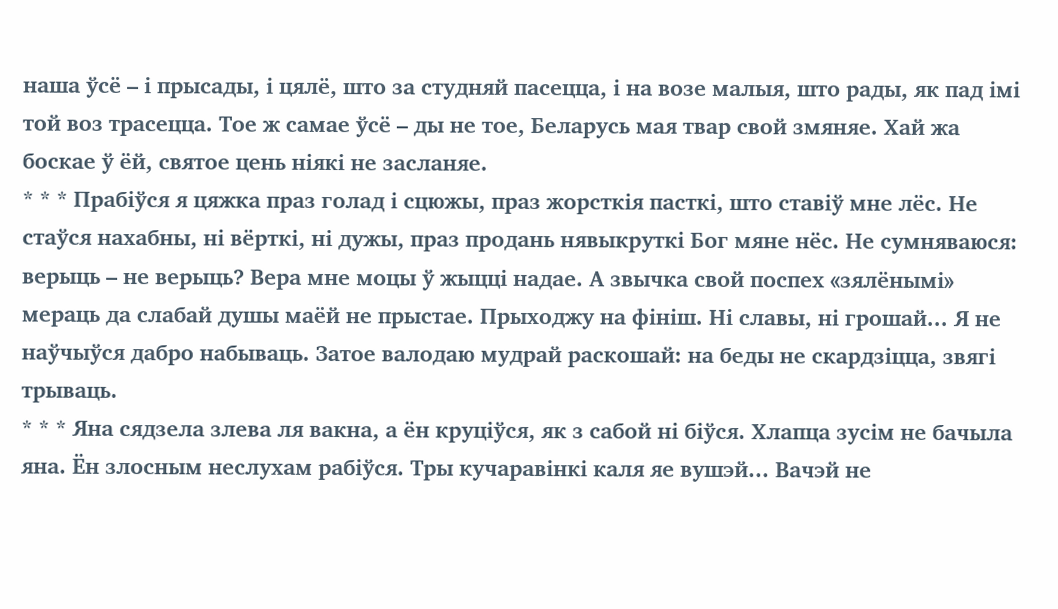наша ўсё – і прысады, і цялё, што за студняй пасецца, і на возе малыя, што рады, як пад імі той воз трасецца. Тое ж самае ўсё – ды не тое, Беларусь мая твар свой змяняе. Хай жа боскае ў ёй, святое цень ніякі не засланяе.
* * * Прабіўся я цяжка праз голад і сцюжы, праз жорсткія пасткі, што ставіў мне лёс. Не стаўся нахабны, ні вёрткі, ні дужы, праз продань нявыкруткі Бог мяне нёс. Не сумняваюся: верыць – не верыць? Вера мне моцы ў жыцці надае. А звычка свой поспех «зялёнымі» мераць да слабай душы маёй не прыстае. Прыходжу на фініш. Ні славы, ні грошай... Я не наўчыўся дабро набываць. Затое валодаю мудрай раскошай: на беды не скардзіцца, звягі трываць.
* * * Яна сядзела злева ля вакна, а ён круціўся, як з сабой ні біўся. Хлапца зусім не бачыла яна. Ён злосным неслухам рабіўся. Тры кучаравінкі каля яе вушэй... Вачэй не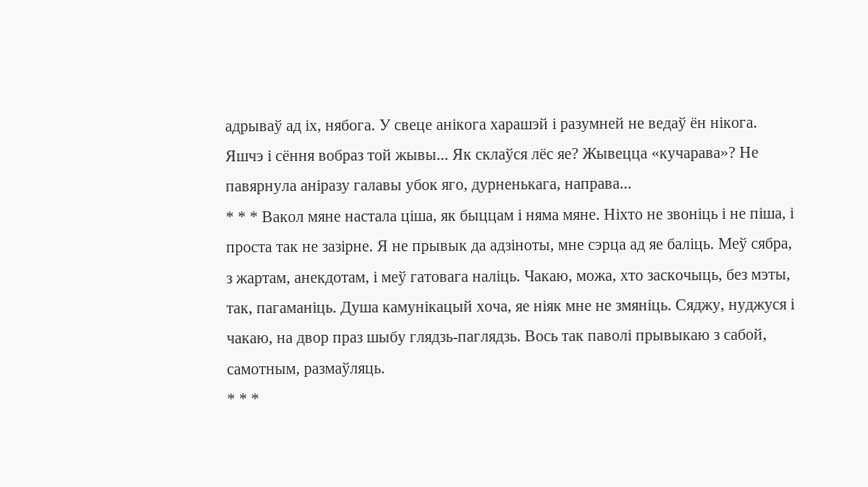адрываў ад іх, нябога. У свеце анікога харашэй і разумней не ведаў ён нікога. Яшчэ і сёння вобраз той жывы... Як склаўся лёс яе? Жывецца «кучарава»? Не павярнула аніразу галавы убок яго, дурненькага, направа...
* * * Вакол мяне настала ціша, як быццам і няма мяне. Ніхто не звоніць і не піша, і проста так не зазірне. Я не прывык да адзіноты, мне сэрца ад яе баліць. Меў сябра, з жартам, анекдотам, і меў гатовага наліць. Чакаю, можа, хто заскочыць, без мэты, так, пагаманіць. Душа камунікацый хоча, яе ніяк мне не змяніць. Сяджу, нуджуся і чакаю, на двор праз шыбу глядзь-паглядзь. Вось так паволі прывыкаю з сабой, самотным, размаўляць.
* * *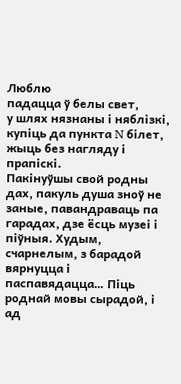Люблю
падацца ў белы свет,
у шлях нязнаны і няблізкі, купіць да пункта N білет, жыць без нагляду і прапіскі.
Пакінуўшы свой родны дах, пакуль душа зноў не заные, павандраваць па гарадах, дзе ёсць музеі і піўныя. Худым, счарнелым, з барадой вярнуцца і паспавядацца… Піць роднай мовы сырадой, і ад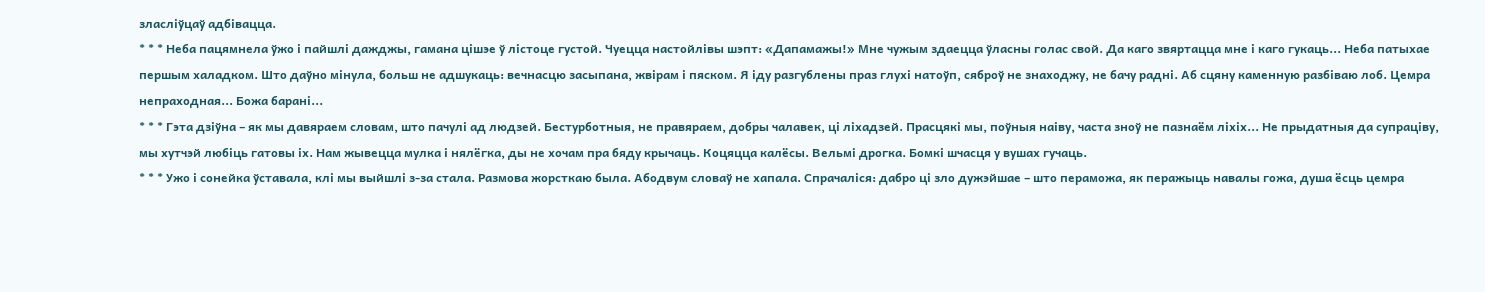зласліўцаў адбівацца.
* * * Неба пацямнела ўжо і пайшлі дажджы, гамана цішэе ў лістоце густой. Чуецца настойлівы шэпт: «Дапамажы!» Мне чужым здаецца ўласны голас свой. Да каго звяртацца мне і каго гукаць... Неба патыхае першым халадком. Што даўно мінула, больш не адшукаць: вечнасцю засыпана, жвірам і пяском. Я іду разгублены праз глухі натоўп, сяброў не знаходжу, не бачу радні. Аб сцяну каменную разбіваю лоб. Цемра непраходная... Божа барані...
* * * Гэта дзіўна – як мы давяраем словам, што пачулі ад людзей. Бестурботныя, не правяраем, добры чалавек, ці ліхадзей. Прасцякі мы, поўныя наіву, часта зноў не пазнаём ліхіх... Не прыдатныя да супраціву, мы хутчэй любіць гатовы іх. Нам жывецца мулка і нялёгка, ды не хочам пра бяду крычаць. Коцяцца калёсы. Вельмі дрогка. Бомкі шчасця у вушах гучаць.
* * * Ужо і сонейка ўставала, клі мы выйшлі з-за стала. Размова жорсткаю была. Абодвум словаў не хапала. Спрачаліся: дабро ці зло дужэйшае – што пераможа, як перажыць навалы гожа, душа ёсць цемра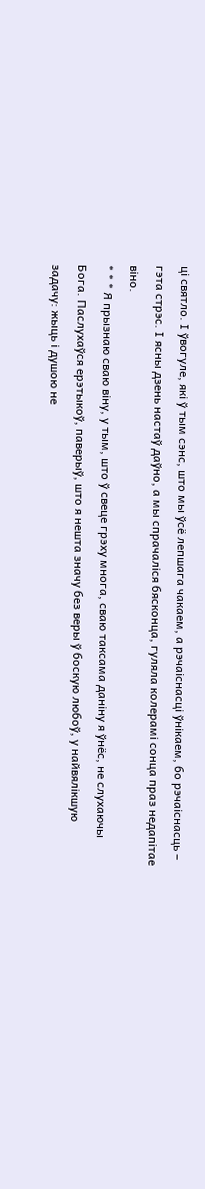ці святло. І ўвогуле, які ў тым сэнс, што мы ўсё лепшага чакаем, а рэчаіснасці ўнікаем, бо рэчаіснасць – гэта стрэс. І ясны дзень настаў даўно, а мы спрачаліся бясконца, гуляла колерамі сонца праз недапітае віно.
* * * Я прызнаю сваю віну, у тым, што ў свеце грэху многа, сваю таксама даніну я ўнёс, не слухаючы Бога. Паслухаўся ерэтыкоў, паверыў, што я нешта значу без веры ў боскую любоў, у найвялікшую задачу: жыць і душою не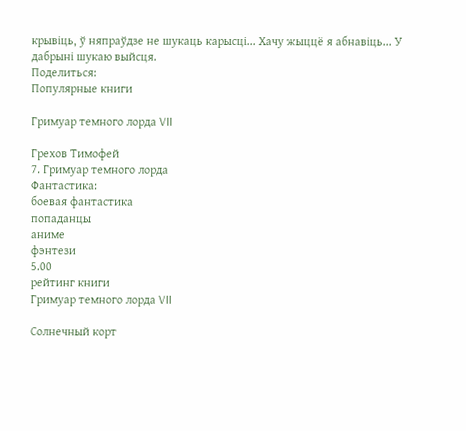крывіць, ў няпраўдзе не шукаць карысці... Хачу жыццё я абнавіць... У дабрыні шукаю выйсця.
Поделиться:
Популярные книги

Гримуар темного лорда VII

Грехов Тимофей
7. Гримуар темного лорда
Фантастика:
боевая фантастика
попаданцы
аниме
фэнтези
5.00
рейтинг книги
Гримуар темного лорда VII

Солнечный корт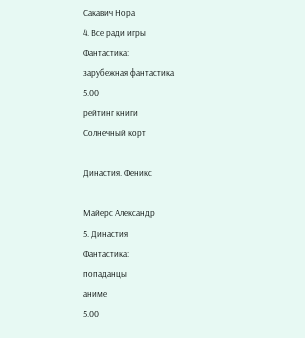Сакавич Нора
4. Все ради игры
Фантастика:
зарубежная фантастика
5.00
рейтинг книги
Солнечный корт

Династия. Феникс

Майерс Александр
5. Династия
Фантастика:
попаданцы
аниме
5.00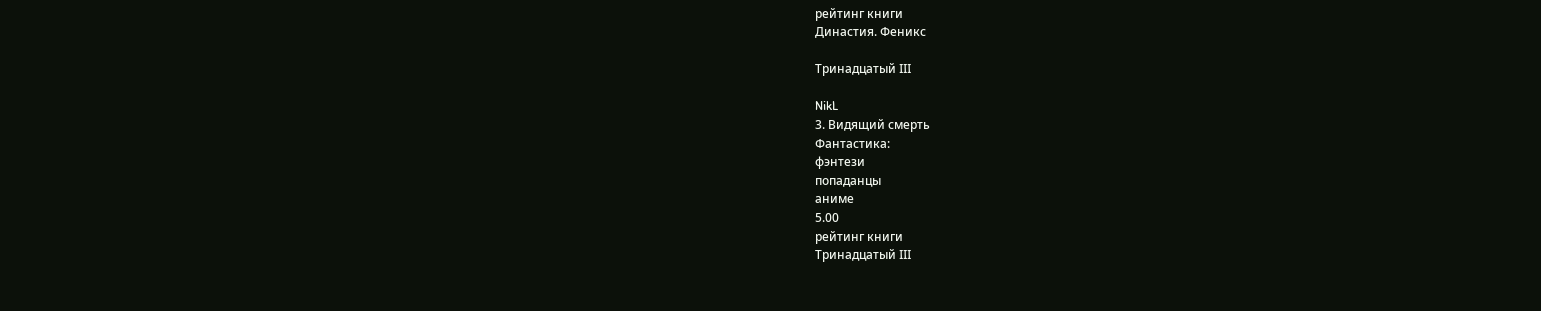рейтинг книги
Династия. Феникс

Тринадцатый III

NikL
3. Видящий смерть
Фантастика:
фэнтези
попаданцы
аниме
5.00
рейтинг книги
Тринадцатый III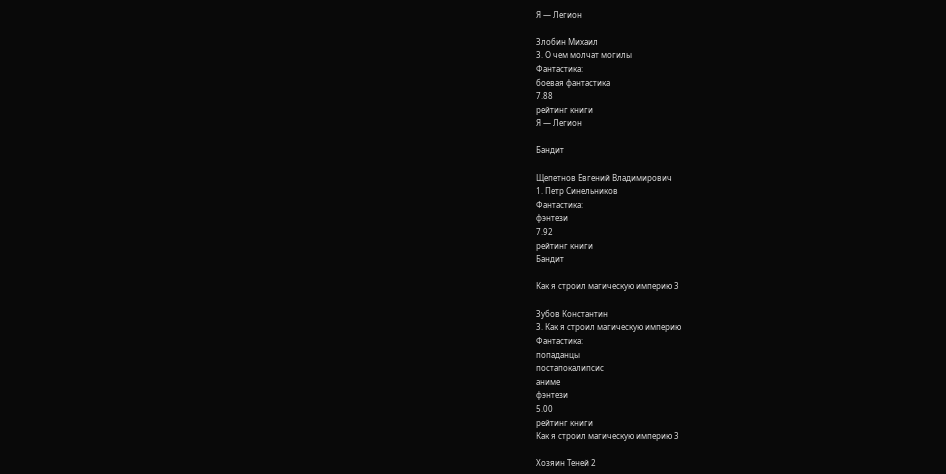Я — Легион

Злобин Михаил
3. О чем молчат могилы
Фантастика:
боевая фантастика
7.88
рейтинг книги
Я — Легион

Бандит

Щепетнов Евгений Владимирович
1. Петр Синельников
Фантастика:
фэнтези
7.92
рейтинг книги
Бандит

Как я строил магическую империю 3

Зубов Константин
3. Как я строил магическую империю
Фантастика:
попаданцы
постапокалипсис
аниме
фэнтези
5.00
рейтинг книги
Как я строил магическую империю 3

Хозяин Теней 2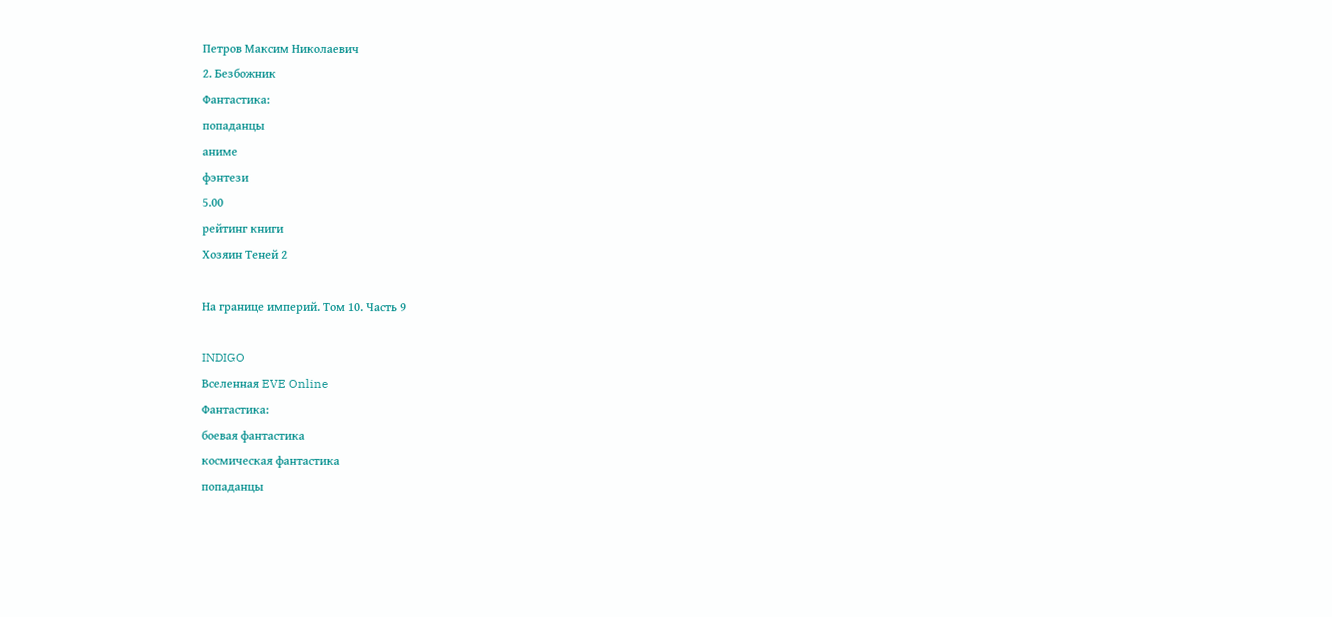Петров Максим Николаевич
2. Безбожник
Фантастика:
попаданцы
аниме
фэнтези
5.00
рейтинг книги
Хозяин Теней 2

На границе империй. Том 10. Часть 9

INDIGO
Вселенная EVE Online
Фантастика:
боевая фантастика
космическая фантастика
попаданцы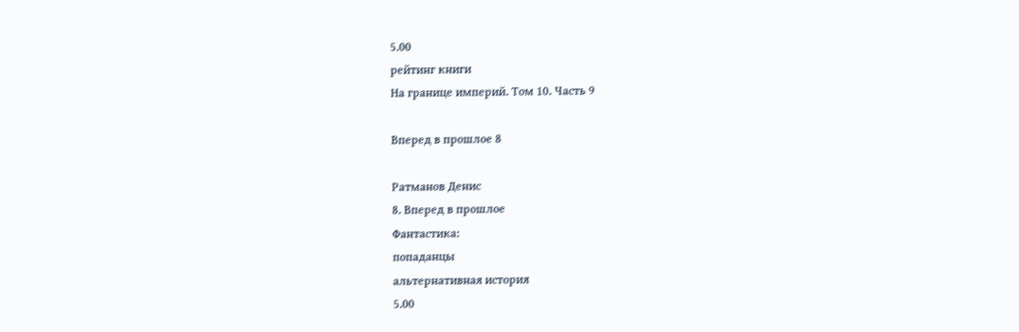5.00
рейтинг книги
На границе империй. Том 10. Часть 9

Вперед в прошлое 8

Ратманов Денис
8. Вперед в прошлое
Фантастика:
попаданцы
альтернативная история
5.00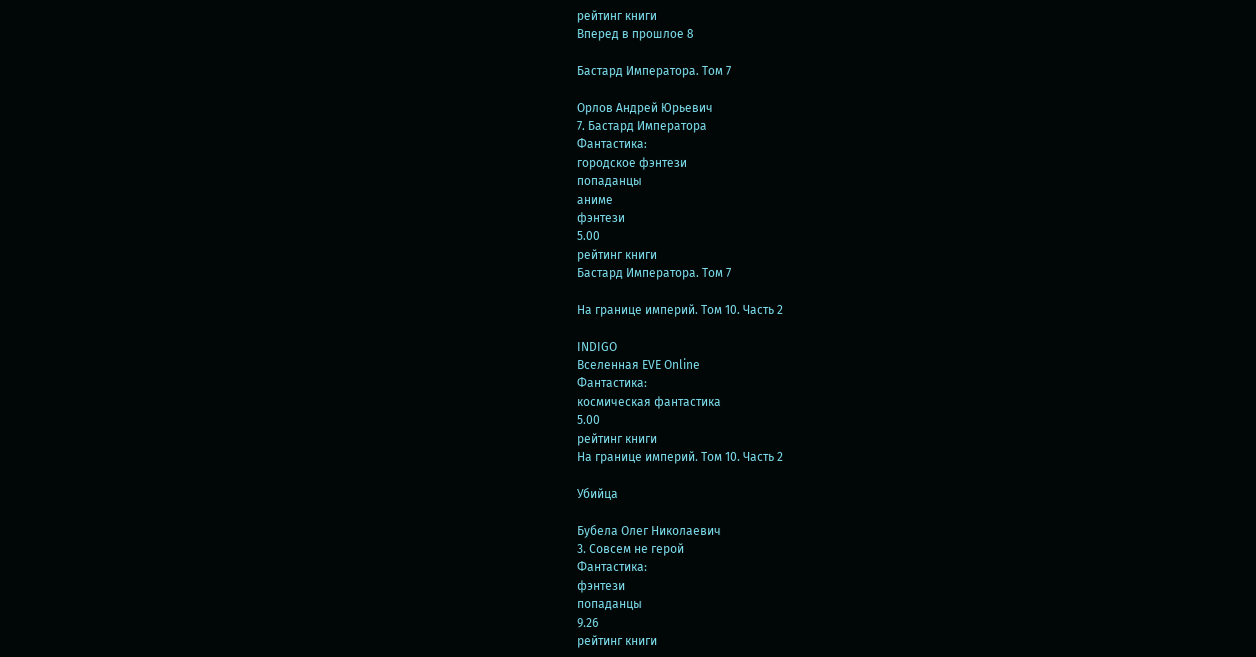рейтинг книги
Вперед в прошлое 8

Бастард Императора. Том 7

Орлов Андрей Юрьевич
7. Бастард Императора
Фантастика:
городское фэнтези
попаданцы
аниме
фэнтези
5.00
рейтинг книги
Бастард Императора. Том 7

На границе империй. Том 10. Часть 2

INDIGO
Вселенная EVE Online
Фантастика:
космическая фантастика
5.00
рейтинг книги
На границе империй. Том 10. Часть 2

Убийца

Бубела Олег Николаевич
3. Совсем не герой
Фантастика:
фэнтези
попаданцы
9.26
рейтинг книги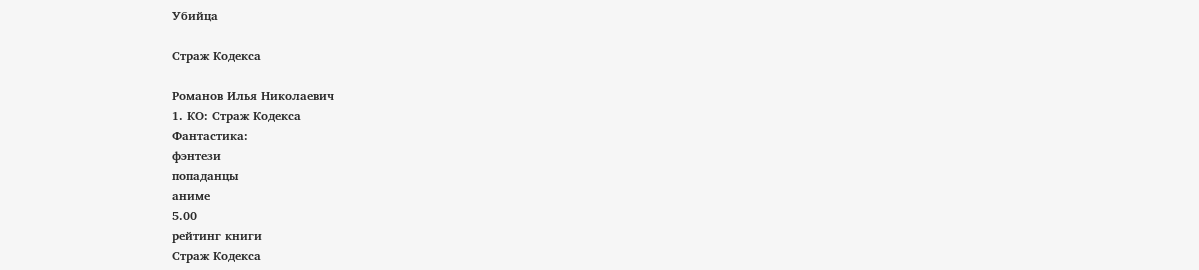Убийца

Страж Кодекса

Романов Илья Николаевич
1. КО: Страж Кодекса
Фантастика:
фэнтези
попаданцы
аниме
5.00
рейтинг книги
Страж Кодекса